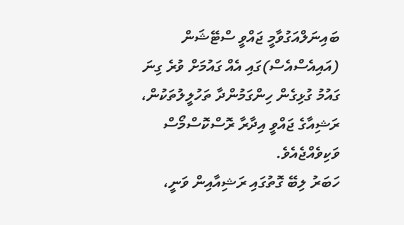ބައިނަލްއަގުވާމީ ޖައްވީ ސްޓޭޝަން (އައިއެސްއެސް)ގައި އެއް ގައުމަށް ވުރެ ގިނަ ގައުމު ގުޅިގެން ހިންގަމުންދާ ތަހުލީލުތަކުން، ރަޝިއާގެ ޖައްވީ އިދާރާ ރޮސްކޮސްމޯސް ވަކިވެއްޖެއެވެ.
ހަބަރު ލިބޭ ގޮތުގައި ރަޝިއާއިން ވަނީ،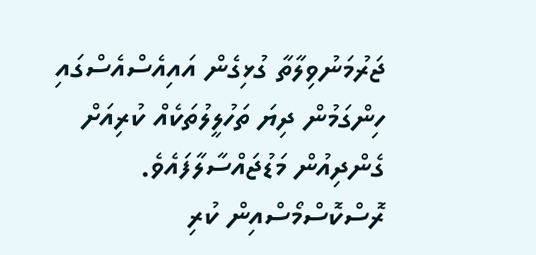ޖަރުމަނުވިލާތާ ގުޅިގެން އައިއެސްއެސްގައި ހިންގަމުން ދިޔަ ތަހުލީލުތަކެއް ކުރިއަށް ގެންދިއުން މަޑުޖައްސާލާފައެވެ.
ރޮސްކޮސްމޯސްއިން ކުރި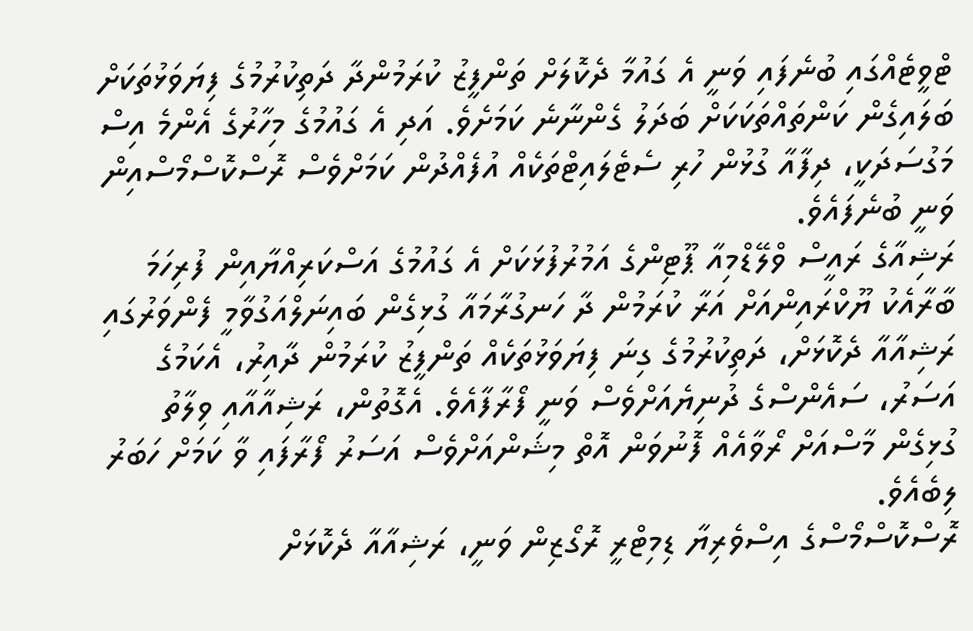ޓްވީޓެއްގައި ބުނެފައި ވަނީ އެ ގައުމާ ދެކޮލަށް ތަންފީޒު ކުރަމުންދާ ދަތިކުރުމުގެ ފިޔަވަޅުތަކަށް ބަލައިގެން ކަންތައްތަކަކަށް ބަދަލު ގެންނާނެ ކަމަށެވެ. އަދި އެ ގައުމުގެ މިހާރުގެ އެންމެ އިސް މަގުސަދަކީ، ދިފާއާ ގުޅުން ހުރި ސެޓެލައިޓްތަކެއް އުފެއްދުން ކަމަށްވެސް ރޮސްކޮސްމޯސްއިން ވަނީ ބުނެފައެވެ.
ރަޝިއާގެ ރައީސް ވްލޭޑްމިއާ ޕޫޓިންގެ އަމުރުފުޅަކަށް އެ ގައުމުގެ އަސްކަރިއްޔާއިން ފުރިހަމަ ބާރާއެކު ޔޫކްރައިންއަށް އަރާ ކުރަމުން ދާ ހަނގުރާމައާ ގުޅިގެން ބައިނަލްއަގުވާމީ ފެންވަރުގައި ރަޝިއާއާ ދެކޮޅަށް، ދަތިކުރުމުގެ ގިނަ ފިޔަވަޅުތަކެއް ތަންފީޒު ކުރަމުން ދާއިރު، އެކަމުގެ އަސަރު، ސައެންސްގެ ދުނިޔެއަށްވެސް ވަނީ ފޯރާފާއެވެ. އެގޮތުން، ރަޝިއާއާއި ވިލާތު ގުޅިގެން މާސްއަށް ރޯވާއެއް ފޮނުވަން އޮތް މިޝަންއަށްވެސް އަސަރު ފޯރާފައި ވާ ކަމަށް ހަބަރު ލިބެއެވެ.
ރޮސްކޮސްމޯސްގެ އިސްވެރިޔާ ޑިމިޓްރީ ރޮގޯޒިން ވަނީ، ރަޝިއާއާ ދެކޮޅަށް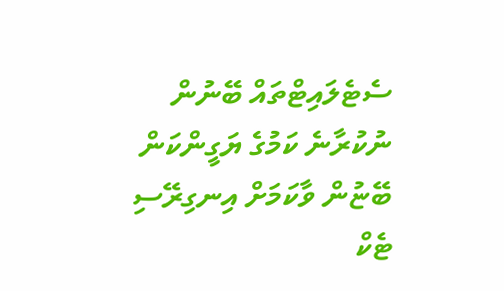ސެޓެލައިޓްތައް ބޭނުން ނުކުރާނެ ކަމުގެ ޔަގީންކަން ބޭޏުން ވާކަމަށް އިނގިރޭސި ޓެކް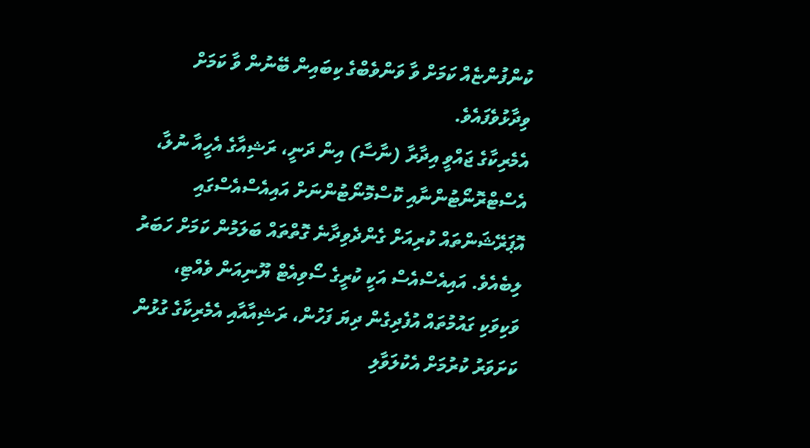ކުންފުންޏެއް ކަމަށް ވާ ވަންވެބްގެ ކިބައިން ބޭނުން ވާ ކަމަށް ވިދާޅުވެފައެވެ.
އެމެރިކާގެ ޖައްވީ އިދާރާ (ނާސާ) އިން ދަނީ، ރަޝިއާގެ އެހީއާ ނުލާ، އެސްޓްރޮނޯޓުންނާއި ކޮސްމޮނޯޓުންނަށް އައިއެސްއެސްގައި އޮޕަރޭޝަންތައް ކުރިއަށް ގެންދެވިދާނެ ގޮތްތައް ބަލަމުން ކަމަށް ހަބަރު ލިބެއެވެ. އައިއެސްއެސް އަކީ ކުރީގެ ސޯވިއެޓް ޔޫނިއަން ވެއްޓި، ވަކިވަކި ގައުމުތައް އުފެދިގެން ދިޔަ ފަހުން، ރަޝިއާއާއި އެމެރިކާގެ ގުޅުން ކަށަވަރު ކުރުމަށް އެކުލަވާލި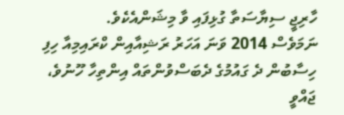ހާރިޖީ ސިޔާސަތާ ގުޅިފައި ވާ މިޝަންއެކެވެ.
ނަމަވެސް 2014 ވަނަ އަހަރު ރަޝިއާއިން ކްރައިމިއާ ހިފި ހިސާބުން ދެ ގައުމުގެ ދެބަސްވުންތައް އިންތިހާ ހޫނުވެ، ޖައްވީ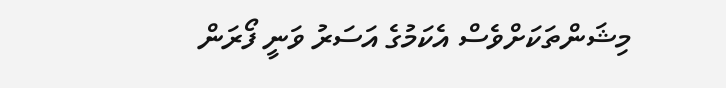މިޝަންތަކަށްވެސް އެކަމުގެ އަސަރު ވަނީ ފޯރަން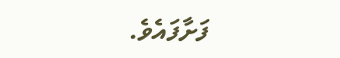ފަށާފައެވެ.